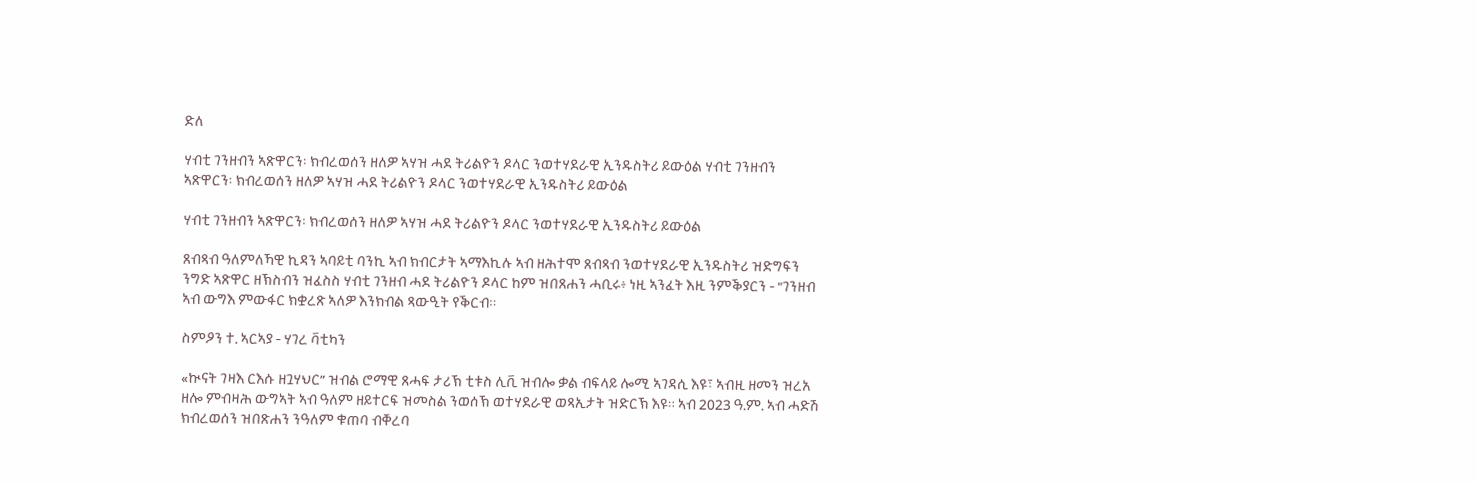ድለ

ሃብቲ ገንዘብን ኣጽዋርን፡ ክብረወሰን ዘለዎ ኣሃዝ ሓደ ትሪልዮን ዶላር ንወተሃደራዊ ኢንዱስትሪ ይውዕል ሃብቲ ገንዘብን ኣጽዋርን፡ ክብረወሰን ዘለዎ ኣሃዝ ሓደ ትሪልዮን ዶላር ንወተሃደራዊ ኢንዱስትሪ ይውዕል

ሃብቲ ገንዘብን ኣጽዋርን፡ ክብረወሰን ዘለዎ ኣሃዝ ሓደ ትሪልዮን ዶላር ንወተሃደራዊ ኢንዱስትሪ ይውዕል

ጸብጻብ ዓለምለኻዊ ኪዳን ኣባይቲ ባንኪ ኣብ ክብርታት ኣማእኪሉ ኣብ ዘሕተሞ ጸብጻብ ንወተሃደራዊ ኢንዱስትሪ ዝድግፍን ንግድ ኣጽዋር ዘኽስብን ዝፈስስ ሃብቲ ገንዘብ ሓደ ትሪልዮን ዶላር ከም ዝበጸሐን ሓቢሩ፥ ነዚ ኣንፈት እዚ ንምቕያርን - "ገንዘብ ኣብ ውግእ ምውፋር ክቋረጽ ኣለዎ እንክብል ጻውዒት የቕርብ።

ስምዖን ተ. ኣርኣያ - ሃገረ ቫቲካን

«ኲናት ገዛእ ርእሱ ዘጓሃህር” ዝብል ሮማዊ ጸሓፍ ታሪኽ ቲቱስ ሊቪ ዝብሎ ቃል ብፍላይ ሎሚ ኣገዳሲ እዩ፣ ኣብዚ ዘመን ዝረአ ዘሎ ምብዛሕ ውግኣት ኣብ ዓለም ዘይተርፍ ዝመስል ንወሰኽ ወተሃደራዊ ወጻኢታት ዝድርኽ እዩ። ኣብ 2023 ዓ.ም. ኣብ ሓድሽ ክብረወሰን ዝበጽሐን ንዓለም ቁጠባ ብቐረባ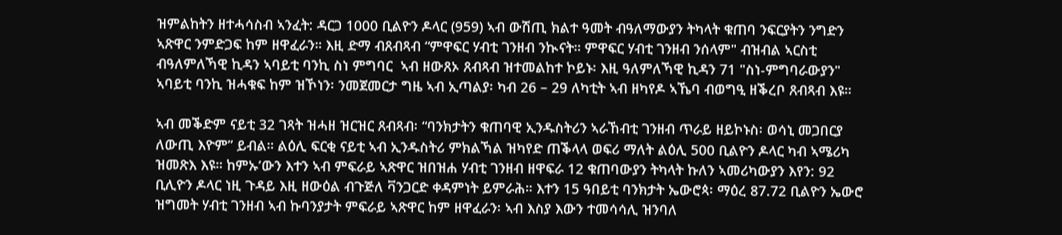ዝምልከትን ዘተሓሳስብ ኣንፈት: ዳርጋ 1000 ቢልዮን ዶላር (959) ኣብ ውሽጢ ክልተ ዓመት ብዓለማውያን ትካላት ቁጠባ ንፍርያትን ንግድን ኣጽዋር ንምድጋፍ ከም ዘዋፈራን። እዚ ድማ ብጸብጻብ “ምዋፍር ሃብቲ ገንዘብ ንኲናት። ምዋፍር ሃብቲ ገንዘብ ንሰላም" ብዝብል ኣርስቲ ብዓለምለኻዊ ኪዳን ኣባይቲ ባንኪ ስነ ምግባር  ኣብ ዘውጸኦ ጸብጻብ ዝተመልከተ ኮይኑ፡ እዚ ዓለምለኻዊ ኪዳን 71 "ስነ-ምግባራውያን" ኣባይቲ ባንኪ ዝሓቁፍ ከም ዝኾነን፡ ንመጀመርታ ግዜ ኣብ ኢጣልያ፡ ካብ 26 – 29 ለካቲት ኣብ ዘካየዶ ኣኼባ ብወግዒ ዘቕረቦ ጸብጻብ እዩ።

ኣብ መቕድም ናይቲ 32 ገጻት ዝሓዘ ዝርዝር ጸብጻብ፡ “ባንክታትን ቁጠባዊ ኢንዱስትሪን ኣራኸብቲ ገንዘብ ጥራይ ዘይኮኑስ፡ ወሳኒ መጋበርያ ለውጢ እዮም” ይብል። ልዕሊ ፍርቂ ናይቲ ኣብ ኢንዱስትሪ ምክልኻል ዝካየድ ጠቕላላ ወፍሪ ማለት ልዕሊ 500 ቢልዮን ዶላር ካብ ኣሜሪካ ዝመጽእ እዩ። ከምኡ’ውን እተን ኣብ ምፍራይ ኣጽዋር ዝበዝሐ ሃብቲ ገንዘብ ዘዋፍራ 12 ቁጠባውያን ትካላት ኩለን ኣመሪካውያን እየን: 92 ቢሊዮን ዶላር ነዚ ጉዳይ እዚ ዘውዕል ብጉጅለ ቫንጋርድ ቀዳምነት ይምራሕ። እተን 15 ዓበይቲ ባንክታት ኤውሮጳ፡ ማዕረ 87.72 ቢልዮን ኤውሮ ዝግመት ሃብቲ ገንዘብ ኣብ ኩባንያታት ምፍራይ ኣጽዋር ከም ዘዋፈራን፡ ኣብ እስያ እውን ተመሳሳሊ ዝንባለ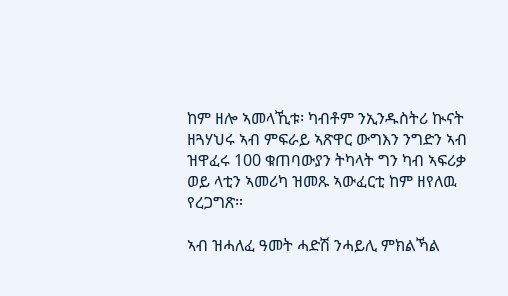ከም ዘሎ ኣመላኺቱ፡ ካብቶም ንኢንዱስትሪ ኲናት ዘጓሃህሩ ኣብ ምፍራይ ኣጽዋር ውግእን ንግድን ኣብ ዝዋፈሩ 100 ቁጠባውያን ትካላት ግን ካብ ኣፍሪቃ ወይ ላቲን ኣመሪካ ዝመጹ ኣውፈርቲ ከም ዘየለዉ የረጋግጽ።

ኣብ ዝሓለፈ ዓመት ሓድሽ ንሓይሊ ምክልኻል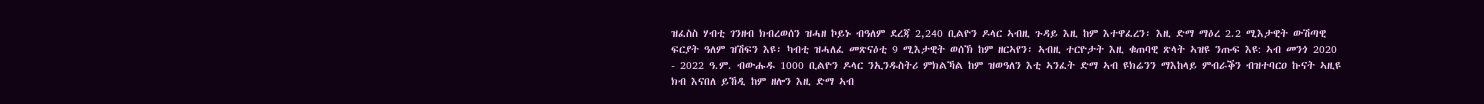ዝፈስስ ሃብቲ ገንዘብ ክብረወሰን ዝሓዘ ኮይኑ ብዓለም ደረጃ 2,240 ቢልዮን ዶላር ኣብዚ ጉዳይ እዚ ከም እተዋፈረን፡ እዚ ድማ ማዕረ 2.2 ሚእታዊት ውሽጣዊ ፍርያት ዓለም ዝሽፍን እዩ፡ ካብቲ ዝሓለፈ መጽናዕቲ 9 ሚእታዊት ወሰኽ ከም ዘርኣየን፡ ኣብዚ ተርዮታት እዚ ቁጠባዊ ጽላት ኣዝዩ ንጡፍ እዩ: ኣብ መንጎ 2020 - 2022 ዓ.ም. ብውሑዱ 1000 ቢልዮን ዶላር ንኢንዱስትሪ ምክልኻል ከም ዝወዓለን እቲ ኣንፈት ድማ ኣብ ዩክሬንን ማእከላይ ምብራቕን ብዝተባርዐ ኩናት ኣዚዩ ክብ እናበለ ይኸዲ ከም ዘሎን እዚ ድማ ኣብ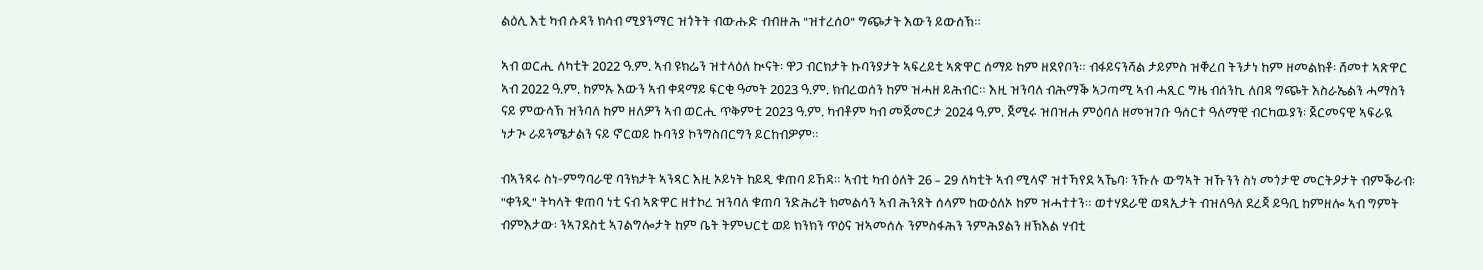ልዕሊ እቲ ካብ ሱዳን ክሳብ ሚያንማር ዝጎትት ብውሑድ ብብዙሕ "ዝተረሰዐ" ግጭታት እውን ይውሰኽ።

ኣብ ወርሒ ለካቲት 2022 ዓ.ም. ኣብ ዩክሬን ዝተላዕለ ኲናት፡ ዋጋ ብርክታት ኩባንያታት ኣፍረይቲ ኣጽዋር ሰማይ ከም ዘደየቦን። ብፋይናንሻል ታይምስ ዝቐረበ ትንታነ ከም ዘመልክቶ፡ ሸመተ ኣጽዋር ኣብ 2022 ዓ.ም. ከምኡ እውን ኣብ ቀዳማይ ፍርቂ ዓመት 2023 ዓ.ም. ክብረወሰን ከም ዝሓዘ ይሕብር። እዚ ዝንባለ ብሕማቕ ኣጋጣሚ ኣብ ሓጺር ግዜ ብሰንኪ ለበዳ ግጭት እስራኤልን ሓማስን ናይ ምውሳኽ ዝንባለ ከም ዘለዎን ኣብ ወርሒ ጥቅምቲ 2023 ዓ.ም. ካብቶም ካብ መጀመርታ 2024 ዓ.ም. ጀሚሩ ዝበዝሐ ምዕባለ ዘመዝገቡ ዓሰርተ ዓለማዊ ብርካዉያን፡ ጀርመናዊ ኣፍራዪ ነታጒ ራይንሜታልን ናይ ኖርወይ ኩባንያ ኮንግስበርግን ይርከብዎም።

ብኣንጻሩ ስነ-ምግባራዊ ባንክታት ኣንጻር እዚ ኦይነት ከይዲ ቁጠባ ይኸዳ። ኣብቲ ካብ ዕለት 26 – 29 ለካቲት ኣብ ሚላኖ ዝተኻየደ ኣኼባ፡ ንኹሉ ውግኣት ዝኹንን ስነ መጎታዊ መርትዖታት ብምቕራብ፡ "ቀንዲ" ትካላት ቁጠባ ነቲ ናብ ኣጽዋር ዘተኮረ ዝንባለ ቁጠባ ንድሕሪት ክመልሳን ኣብ ሕንጸት ሰላም ከውዕለኦ ከም ዝሓተተን። ወተሃደራዊ ወጻኢታት ብዝለዓለ ደረጃ ይዓቢ ከምዘሎ ኣብ ግምት ብምእታው፡ ንኣገደስቲ ኣገልግሎታት ከም ቤት ትምህርቲ ወይ ክንክን ጥዕና ዝኣመሰሉ ንምስፋሕን ንምሕያልን ዘኽእል ሃብቲ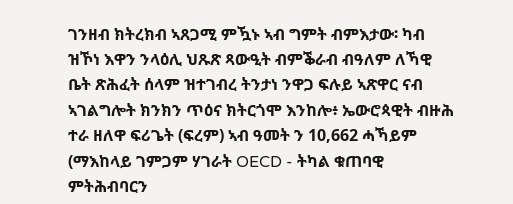ገንዘብ ክትረክብ ኣጸጋሚ ምዃኑ ኣብ ግምት ብምእታው፡ ካብ ዝኾነ እዋን ንላዕሊ ህጹጽ ጻውዒት ብምቕራብ ብዓለም ለኻዊ ቤት ጽሕፈት ሰላም ዝተገብረ ትንታነ ንዋጋ ፍሉይ ኣጽዋር ናብ ኣገልግሎት ክንክን ጥዕና ክትርጎሞ እንከሎ፥ ኤውሮጳዊት ብዙሕ ተራ ዘለዋ ፍሪጌት (ፍረም) ኣብ ዓመት ን 10,662 ሓኻይም (ማእከላይ ገምጋም ሃገራት OECD - ትካል ቁጠባዊ ምትሕብባርን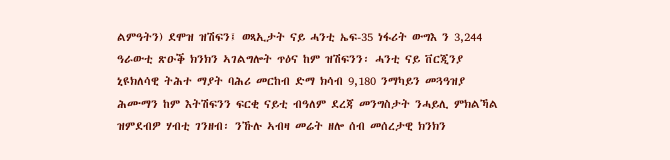ልምዓትን) ደሞዝ ዝሽፍን፤ ወጻኢታት ናይ ሓንቲ ኤፍ-35 ነፋሪት ውግእ ን 3,244 ዓራውቲ ጽዑቕ ክንክን ኣገልግሎት ጥዕና ከም ዝሽፍንን፡ ሓንቲ ናይ ቨርጂንያ ኒዩክለሳዊ ትሕተ ማያት ባሕሪ መርከብ ድማ ክሳብ 9,180 ንማካይን መጓዓዝያ ሕሙማን ከም እትሽፍንን ፍርቂ ናይቲ ብዓለም ደረጃ መንግስታት ንሓይሊ ምክልኻል ዝምደብዎ ሃብቲ ገንዘብ፡ ንኹሉ ኣብዛ መሬት ዘሎ ሰብ መሰረታዊ ክንክን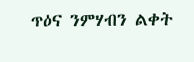ጥዕና ንምሃብን ልቀት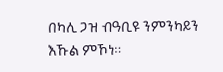በካሊ ጋዝ ብዓቢዩ ንምንካይን እኹል ምኾነ።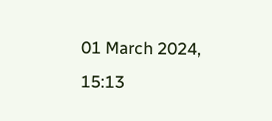01 March 2024, 15:13